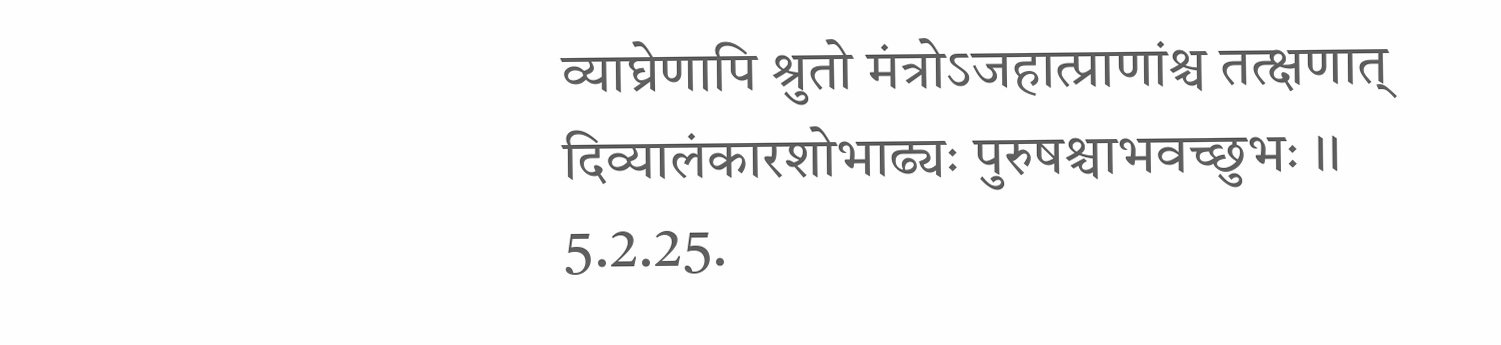व्याघ्रेणापि श्रुतो मंत्रोऽजहात्प्राणांश्च तत्क्षणात् दिव्यालंकारशोभाढ्यः पुरुषश्चाभवच्छुभः ।। 5.2.25.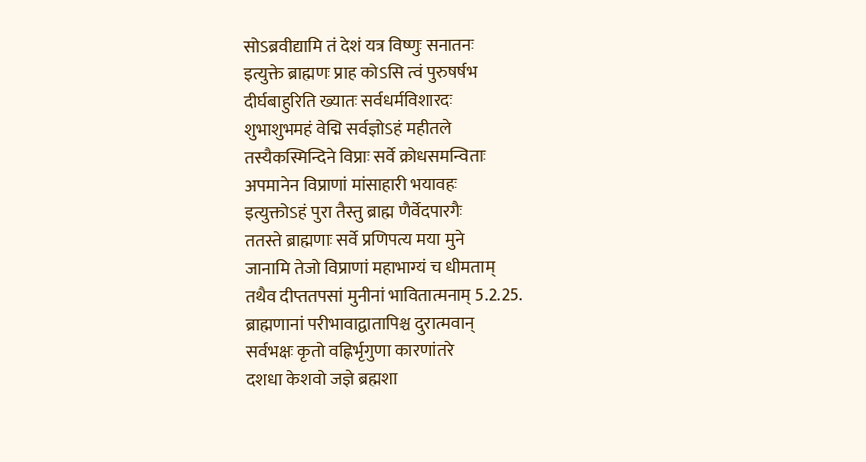सोऽब्रवीद्यामि तं देशं यत्र विष्णुः सनातनः
इत्युक्ते ब्राह्मणः प्राह कोऽसि त्वं पुरुषर्षभ
दीर्घबाहुरिति ख्यातः सर्वधर्मविशारदः
शुभाशुभमहं वेद्मि सर्वज्ञोऽहं महीतले
तस्यैकस्मिन्दिने विप्राः सर्वे क्रोधसमन्विताः
अपमानेन विप्राणां मांसाहारी भयावहः
इत्युक्तोऽहं पुरा तैस्तु ब्राह्म णैर्वेदपारगैः
ततस्ते ब्राह्मणाः सर्वे प्रणिपत्य मया मुने
जानामि तेजो विप्राणां महाभाग्यं च धीमताम्
तथैव दीप्ततपसां मुनीनां भावितात्मनाम् 5.2.25.
ब्राह्मणानां परीभावाद्वातापिश्च दुरात्मवान्
सर्वभक्षः कृतो वह्निर्भृगुणा कारणांतरे
दशधा केशवो जज्ञे ब्रह्मशा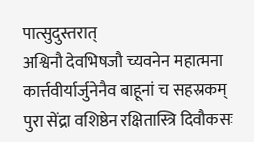पात्सुदुस्तरात्
अश्विनौ देवभिषजौ च्यवनेन महात्मना
कार्त्तवीर्यार्जुनेनैव बाहूनां च सहस्रकम्
पुरा सेंद्रा वशिष्ठेन रक्षितास्त्रि दिवौकसः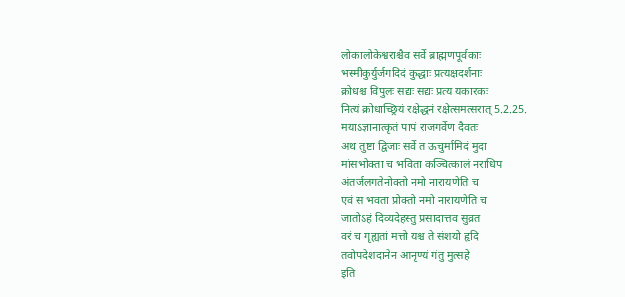लोकालोकेश्वराश्चैव सर्वे ब्राह्मणपूर्वकाः
भस्मीकुर्युर्जगदिदं कुद्धाः प्रत्यक्षदर्शनाः
क्रोधश्च विपुलः सद्यः सद्यः प्रत्य यकारकः
नित्यं क्रोधाच्छ्रियं रक्षेद्धनं रक्षेत्समत्सरात् 5.2.25.
मयाऽज्ञानात्कृतं पापं राजगर्वेण दैवतः
अथ तुष्टा द्विजाः सर्वे त ऊचुर्मामिदं मुदा
मांसभोक्ता च भविता कञ्चित्कालं नराधिप
अंतर्जलगतेनोक्तो नमो नारायणेति च
एवं स भवता प्रोक्तो नमो नारायणेति च
जातोऽहं दिव्यदेहस्तु प्रसादात्तव सुव्रत
वरं च गृह्यतां मत्तो यश्च ते संशयो हृदि
तवोपदेशदानेन आनृण्यं गंतु मुत्सहे
इति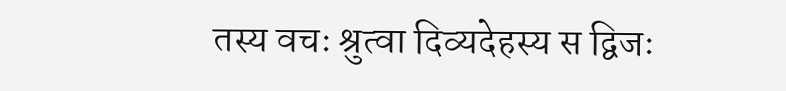तस्य वचः श्रुत्वा दिव्यदेहस्य स द्विजः